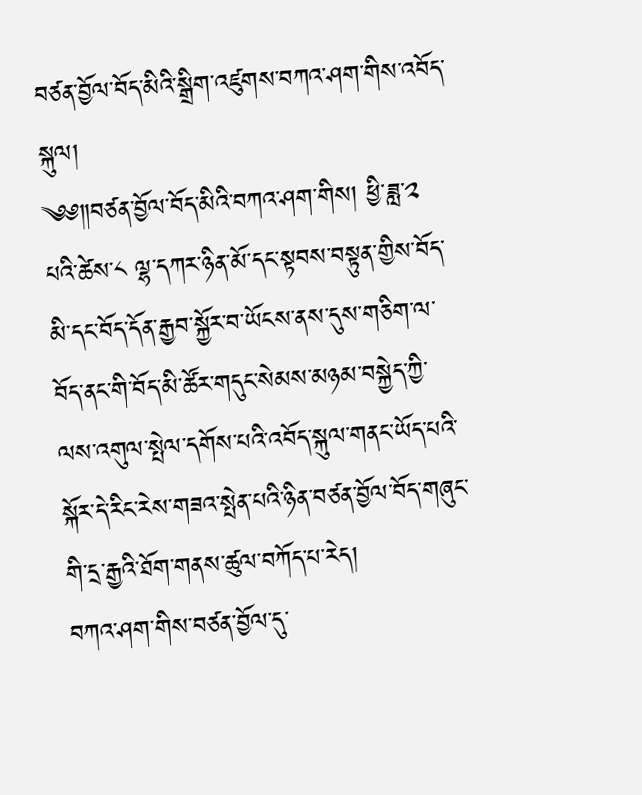བཙན་བྱོལ་བོད་མིའི་སྒྲིག་འཛུགས་བཀའ་ཤག་གིས་འབོད་སྐུལ།
༄༅༎བཙན་བྱོལ་བོད་མིའི་བཀའ་ཤག་གིས། ཕྱི་ཟླ་༢ པའི་ཚེས་༨ ལྷ་དཀར་ཉིན་མོ་དང་སྟབས་བསྟུན་གྱིས་བོད་མི་དང་བོད་དོན་རྒྱབ་སྐྱོར་བ་ཡོངས་ནས་དུས་གཅིག་ལ་བོད་ནང་གི་བོད་མི་ཚོར་གདུང་སེམས་མཉམ་བསྐྱེད་ཀྱི་ལས་འགུལ་སྤེལ་དགོས་པའི་འབོད་སྐུལ་གནང་ཡོད་པའི་སྐོར་དེ་རིང་རེས་གཟའ་སྤེན་པའི་ཉིན་བཙན་བྱོལ་བོད་གཞུང་གི་དྲ་རྒྱའི་ཐོག་གནས་ཚུལ་བཀོད་པ་རེད།
བཀའ་ཤག་གིས་བཙན་བྱོལ་དུ་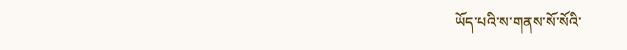ཡོད་པའི་ས་གནས་སོ་སོའི་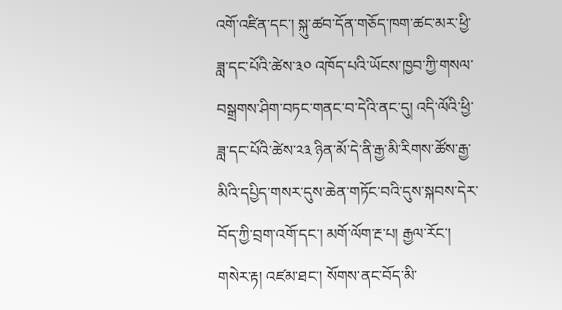འགོ་འཛིན་དང་། སྐུ་ཚབ་དོན་གཅོད་ཁག་ཚང་མར་ཕྱི་ཟླ་དང་པོའི་ཚེས་༣༠ འཁོད་པའི་ཡོངས་ཁྱབ་ཀྱི་གསལ་བསྒྲགས་ཤིག་བཏང་གནང་བ་དེའི་ནང་དུ། འདི་ལོའི་ཕྱི་ཟླ་དང་པོའི་ཚེས་༢༣ ཉིན་མོ་དེ་ནི་རྒྱ་མི་རིགས་ཚོས་རྒྱ་མིའི་དཔྱིད་གསར་དུས་ཆེན་གཏོང་བའི་དུས་སྐབས་དེར་བོད་ཀྱི་བྲག་འགོ་དང་། མགོ་ལོག་རྔ་པ། རྒྱལ་རོང་། གསེར་རྟ། འཛམ་ཐང་། སོགས་ནང་བོད་མི་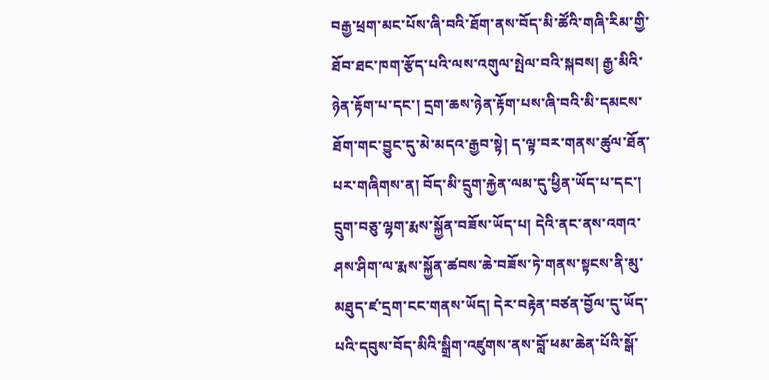བརྒྱ་ཕྲག་མང་པོས་ཞི་བའི་ཐོག་ནས་བོད་མི་ཚོའི་གཞི་རིམ་གྱི་ཐོབ་ཐང་ཁག་རྩོད་པའི་ལས་འགུལ་སྤེལ་བའི་སྐབས། རྒྱ་མིའི་ཉེན་རྟོག་པ་དང་། དྲག་ཆས་ཉེན་རྟོག་པས་ཞི་བའི་མི་དམངས་ཐོག་གང་བྱུང་དུ་མེ་མདའ་རྒྱབ་སྟེ། ད་ལྟ་བར་གནས་ཚུལ་ཐོན་པར་གཞིགས་ན། བོད་མི་དྲུག་རྐྱེན་ལམ་དུ་ཕྱིན་ཡོད་པ་དང་། དྲུག་བཅུ་ལྷག་རྨས་སྐྱོན་བཟོས་ཡོད་པ། དེའི་ནང་ནས་འགའ་ཤས་ཤིག་ལ་རྨས་སྐྱོན་ཚབས་ཆེ་བཟོས་ཏེ་གནས་སྟངས་ནི་མུ་མཐུད་ཛ་དྲག་ངང་གནས་ཡོད། དེར་བརྟེན་བཙན་བྱོལ་དུ་ཡོད་པའི་དབུས་བོད་མིའི་སྒྲིག་འཛུགས་ནས་བློ་ཕམ་ཆེན་པོའི་སྒོ་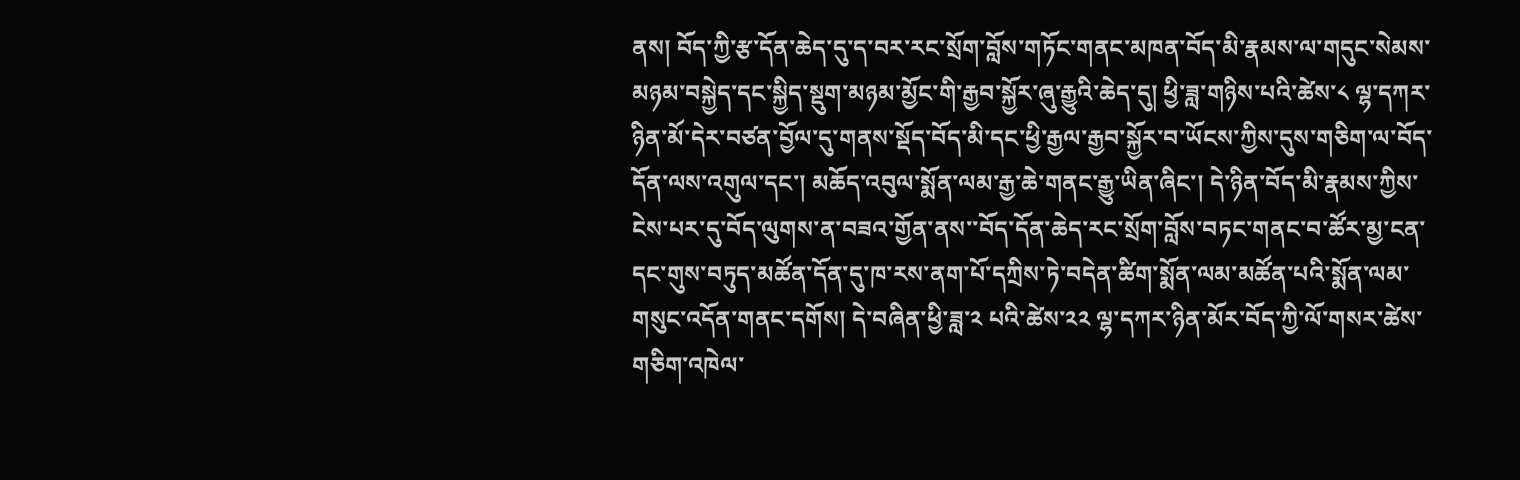ནས། བོད་ཀྱི་རྩ་དོན་ཆེད་དུ་ད་བར་རང་སྲོག་བློས་གཏོང་གནང་མཁན་བོད་མི་རྣམས་ལ་གདུང་སེམས་མཉམ་བསྐྱེད་དང་སྐྱིད་སྡུག་མཉམ་མྱོང་གི་རྒྱབ་སྐྱོར་ཞུ་རྒྱུའི་ཆེད་དུ། ཕྱི་ཟླ་གཉིས་པའི་ཚེས་༨ ལྷ་དཀར་ཉིན་མོ་དེར་བཙན་བྱོལ་དུ་གནས་སྡོད་བོད་མི་དང་ཕྱི་རྒྱལ་རྒྱབ་སྐྱོར་བ་ཡོངས་ཀྱིས་དུས་གཅིག་ལ་བོད་དོན་ལས་འགུལ་དང་། མཆོད་འབུལ་སྨོན་ལམ་རྒྱ་ཆེ་གནང་རྒྱུ་ཡིན་ཞིང་། དེ་ཉིན་བོད་མི་རྣམས་ཀྱིས་ངེས་པར་དུ་བོད་ལུགས་ན་བཟའ་གྱོན་ནས་་བོད་དོན་ཆེད་རང་སྲོག་བློས་བཏང་གནང་བ་ཚོར་མྱ་ངན་དང་གུས་བཏུད་མཚོན་དོན་དུ་ཁ་རས་ནག་པོ་དཀྲིས་ཏེ་བདེན་ཚིག་སྨོན་ལམ་མཚོན་པའི་སྨོན་ལམ་གསུང་འདོན་གནང་དགོས། དེ་བཞིན་ཕྱི་ཟླ་༢ པའི་ཚེས་༢༢ ལྷ་དཀར་ཉིན་མོར་བོད་ཀྱི་ལོ་གསར་ཚེས་གཅིག་འཁེལ་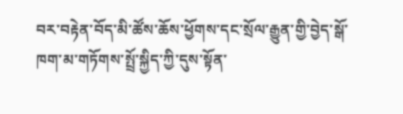བར་བརྟེན་བོད་མི་ཚོས་ཆོས་ཕྱོགས་དང་སྲོལ་རྒྱུན་གྱི་བྱེད་སྒོ་ཁག་མ་གཏོགས་སྤྲོ་སྐྱིད་ཀྱི་དུས་སྟོན་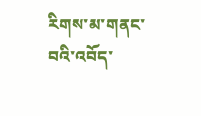རིགས་མ་གནང་བའི་འབོད་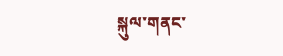སྐུལ་གནང་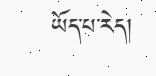ཡོད་པ་རེད།